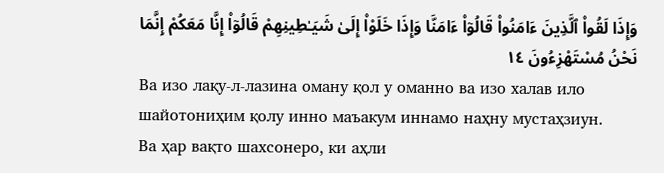وَإِذَا لَقُوا۟ ٱلَّذِينَ ءَامَنُوا۟ قَالُوٓا۟ ءَامَنَّا وَإِذَا خَلَوْا۟ إِلَىٰ شَيَـٰطِينِهِمْ قَالُوٓا۟ إِنَّا مَعَكُمْ إِنَّمَا نَحْنُ مُسْتَهْزِءُونَ ١٤
Ва изо лақу-л-лазина оману қол у оманно ва изо халав ило шайотониҳим қолу инно маъакум иннамо наҳну мустаҳзиун.
Ва ҳар вақто шахсонеро, ки аҳли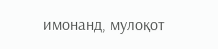имонанд, мулоқот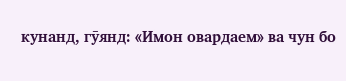кунанд, гӯянд: «Имон овардаем» ва чун бо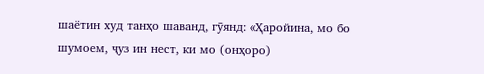шаётин худ танҳо шаванд, гӯянд: «Ҳаройина, мо бо шумоем, ҷуз ин нест, ки мо (онҳоро)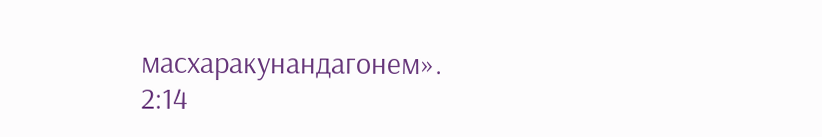масхаракунандагонем».
2:14